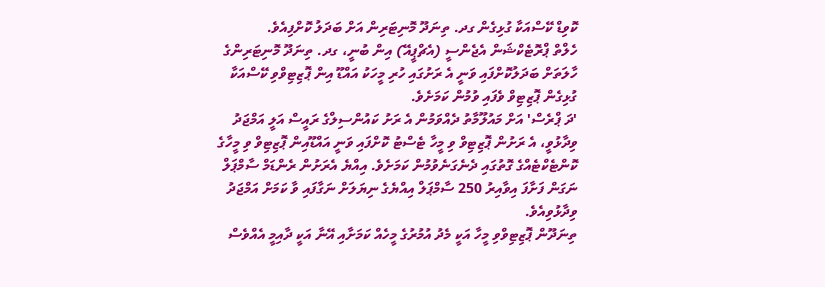ކޮވިޑް ކޭސްއަކާ ގުޅިގެން ގދ. ތިނަދޫ މޮނިޓަރިން އަށް ބަދަލު ކޮށްފިއެވެ.
ހެލްތް ޕްރޮޓެކްޝަން އެޖެންސީ (އެޗްޕީއޭ) އިން ބުނީ، ގދ. ތިނަދޫ މޮނިޓަރިންގެ ހާލަތަށް ބަދަލުކޮށްފައި ވަނީ އެ ރަށުގައި ހުރި މީހަކު އައްޑޫ އިން ޕޮޒިޓިވްވި ކޭސްއަކާ ގުޅިގެން ޕޮޒިޓިވް ވެފައި ވުމުން ކަމަށެވެ.
'ދަ ޕްރެސް' އަށް މައުލޫމާތު ދެއްވަމުން އެ ރަށު ކައުންސިލްގެ ރައީސް އަލީ އަމްޖަދު ވިދާޅުވީ، އެ ރަށުން ޕޮޒިޓިވް ވި މީހާ ޓެސްޓު ކޮށްފައި ވަނީ އައްޑޫއިން ޕޮޒިޓިވް ވި މީހާގެ ކޮންޓެކްޓެއްގެ ގޮތުގައި ދެނެގަނެވުމުން ކަމަށެވެ. އިއްޔެ އެރަށުން ރެންޑަމް ސާމްޕަލް ނަގަން ފަށާފަ އިވާއިރު 250 ސާމްޕަލް އިއްޔެގެ ނިޔަލަށް ނަގާފައި ވާ ކަމަށް އަމްޖަދު ވިދާޅުވިއެވެ.
ތިނަދޫން ޕޮޒިޓިވްވި މީހާ އަކީ މެދު އުމުރުގެ މީހެއް ކަމަށާއި އޭނާ އަކީ ދާއިމީ އެއްވެސް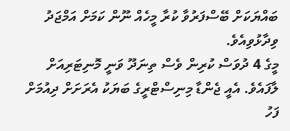ބައްޔަކަށް ބޭސްފަރުވާ ކުރާ މީހެއް ނޫން ކަމަށް އަމްޖަދު ވިދާޅުވިއެވެ.
މީގެ 4 ދުވަސް ކުރިން ވެސް ތިނަދޫ ވަނީ މޮނިޓަރިއަށް ލާފައެވެ. އެއީ ޖެންޑާ މިނިސްޓްރީގެ ބަޔަކު އެރަށަށް ދިއުމަށް ފަހު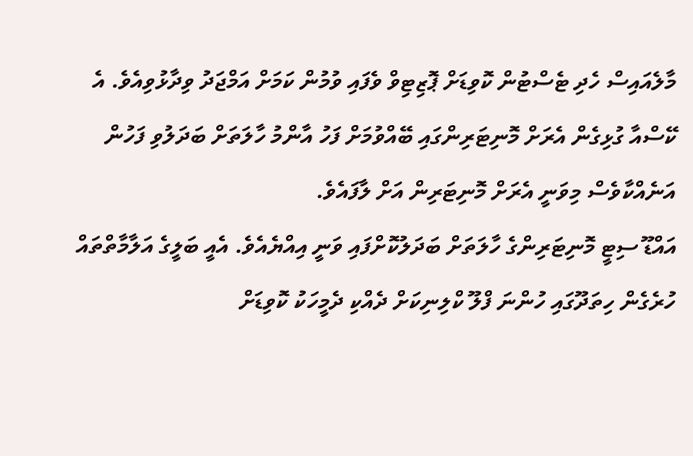މާލެއައިސް ހެދި ޓެސްޓުން ކޮވިޑަށް ޕޮޒިޓިވް ވެފައި ވުމުން ކަމަށް އަމްޖަދު ވިދާޅުވިއެވެ. އެ ކޭސްއާ ގުޅިގެން އެރަށް މޮނިޓަރިންގައި ބޭއްވުމަށް ފަހު އާންމު ހާލަތަށް ބަދަލުވި ފަހުން އަނެއްކާވެސް މިވަނީ އެރަށް މޮނިޓަރިން އަށް ލާފައެވެ.
އައްޑޫ ސިޓީ މޮނިޓަރިންގެ ހާލަތަށް ބަދަލުކޮށްފައި ވަނީ އިއްޔެއެވެ. އެއީ ބަލީގެ އަލާމާތްތައް ހުރެގެން ހިތަދޫގައި ހުންނަ ފްލޫ ކްލިނިކަށް ދެއްކި ދެމީހަކު ކޮވިޑަށް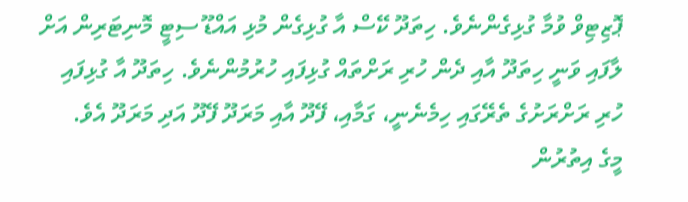ޕޮޒިޓިވް ވުމާ ގުޅިގެންނެވެ. ހިތަދޫ ކޭސް އާ ގުޅިގެން މުޅި އައްޑޫ ސިޓީ މޮނިޓަރިން އަށް ލާފައި ވަނީ ހިތަދޫ އާއި ދެން ހުރި ރަށްތައް ގުޅިފައި ހުރުމުންނެވެ. ހިތަދޫ އާ ގުޅިފައި ހުރި ރަށްރަށުގެ ތެރޭގައި ހިމެނެނީ، ގަމާއި، ފޭދޫ އާއި މަރަދޫ ފޭދޫ އަދި މަރަދޫ އެވެ.
މީގެ އިތުރުން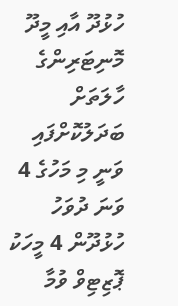ހުޅުދޫ އާއި މީދޫ މޮނިޓަރިންގެ ހާލަތަށް ބަދަލުކޮށްފައި ވަނީ މި މަހުގެ 4 ވަނަ ދުވަހު ހުޅުދޫން 4 މީހަކު ޕޮޒިޓިވް ވުމާ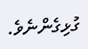ގުޅިގެންނެވެ.